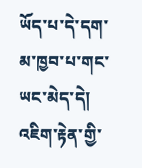ཡོད་པ་དེ་དག་མ་ཁྱབ་པ་གང་ཡང་མེད་དེ། འཇིག་རྟེན་གྱི་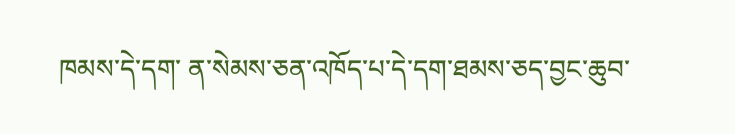ཁམས་དེ་དག་ ན་སེམས་ཅན་འཁོད་པ་དེ་དག་ཐམས་ཅད་བྱང་ཆུབ་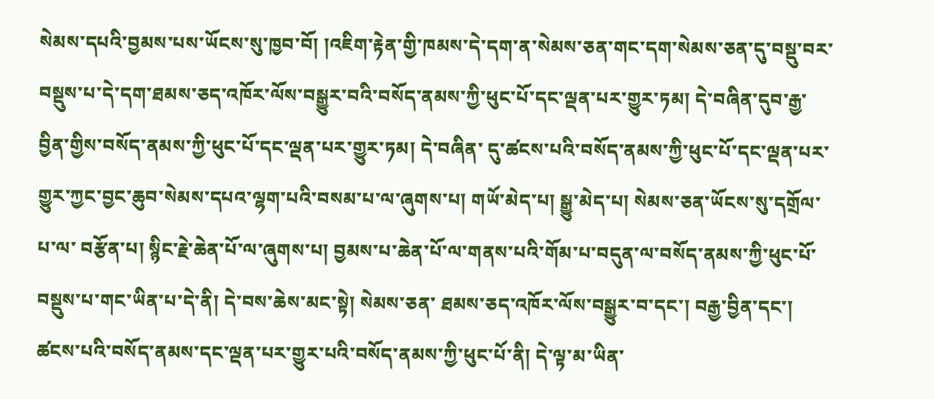སེམས་དཔའི་བྱམས་པས་ཡོངས་སུ་ཁྱབ་བོ། །འཇིག་རྟེན་གྱི་ཁམས་དེ་དག་ན་སེམས་ཅན་གང་དག་སེམས་ཅན་དུ་བསྡུ་བར་ བསྡུས་པ་དེ་དག་ཐམས་ཅད་འཁོར་ལོས་བསྒྱུར་བའི་བསོད་ནམས་ཀྱི་ཕུང་པོ་དང་ལྡན་པར་གྱུར་ཏམ། དེ་བཞིན་དུབ་རྒྱ་བྱིན་གྱིས་བསོད་ནམས་ཀྱི་ཕུང་པོ་དང་ལྡན་པར་གྱུར་ཏམ། དེ་བཞིན་ དུ་ཚངས་པའི་བསོད་ནམས་ཀྱི་ཕུང་པོ་དང་ལྡན་པར་གྱུར་ཀྱང་བྱང་ཆུབ་སེམས་དཔའ་ལྷག་པའི་བསམ་པ་ལ་ཞུགས་པ། གཡོ་མེད་པ། སྒྱུ་མེད་པ། སེམས་ཅན་ཡོངས་སུ་དགྲོལ་པ་ལ་ བརྩོན་པ། སྙིང་རྗེ་ཆེན་པོ་ལ་ཞུགས་པ། བྱམས་པ་ཆེན་པོ་ལ་གནས་པའི་གོམ་པ་བདུན་ལ་བསོད་ནམས་ཀྱི་ཕུང་པོ་བསྡུས་པ་གང་ཡིན་པ་དེ་ནི། དེ་བས་ཆེས་མང་སྟེ། སེམས་ཅན་ ཐམས་ཅད་འཁོར་ལོས་བསྒྱུར་བ་དང་། བརྒྱ་བྱིན་དང་། ཚངས་པའི་བསོད་ནམས་དང་ལྡན་པར་གྱུར་པའི་བསོད་ནམས་ཀྱི་ཕུང་པོ་ནི། དེ་ལྟ་མ་ཡིན་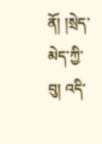ནོ། །སྲེད་མེད་ཀྱི་བུ། འདི་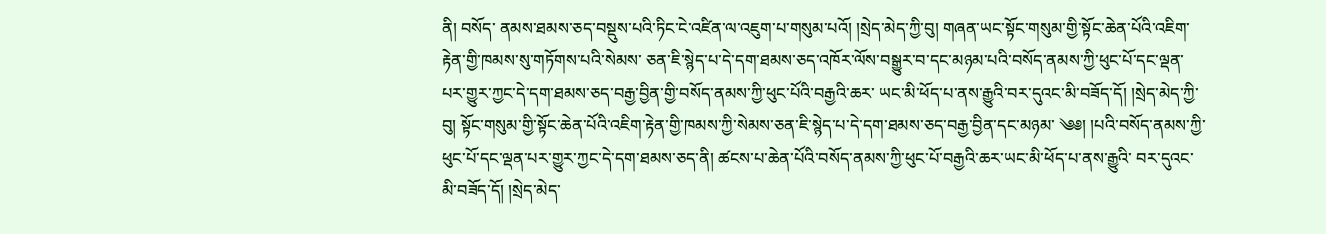ནི། བསོད་ ནམས་ཐམས་ཅད་བསྡུས་པའི་ཏིང་ངེ་འཛིན་ལ་འཇུག་པ་གསུམ་པའོ། །སྲེད་མེད་ཀྱི་བུ། གཞན་ཡང་སྟོང་གསུམ་གྱི་སྟོང་ཆེན་པོའི་འཇིག་རྟེན་གྱི་ཁམས་སུ་གཏོགས་པའི་སེམས་ ཅན་ཇི་སྙེད་པ་དེ་དག་ཐམས་ཅད་འཁོར་ལོས་བསྒྱུར་བ་དང་མཉམ་པའི་བསོད་ནམས་ཀྱི་ཕུང་པོ་དང་ལྡན་པར་གྱུར་ཀྱང་དེ་དག་ཐམས་ཅད་བརྒྱ་བྱིན་གྱི་བསོད་ནམས་ཀྱི་ཕུང་པོའི་བརྒྱའི་ཆར་ ཡང་མི་ཕོད་པ་ནས་རྒྱུའི་བར་དུའང་མི་བཟོད་དོ། །སྲེད་མེད་ཀྱི་བུ། སྟོང་གསུམ་གྱི་སྟོང་ཆེན་པོའི་འཇིག་རྟེན་གྱི་ཁམས་ཀྱི་སེམས་ཅན་ཇི་སྙེད་པ་དེ་དག་ཐམས་ཅད་བརྒྱ་བྱིན་དང་མཉམ་ ༄༅། །པའི་བསོད་ནམས་ཀྱི་ཕུང་པོ་དང་ལྡན་པར་གྱུར་ཀྱང་དེ་དག་ཐམས་ཅད་ནི། ཚངས་པ་ཆེན་པོའི་བསོད་ནམས་ཀྱི་ཕུང་པོ་བརྒྱའི་ཆར་ཡང་མི་ཕོད་པ་ནས་རྒྱུའི་ བར་དུའང་མི་བཟོད་དོ། །སྲེད་མེད་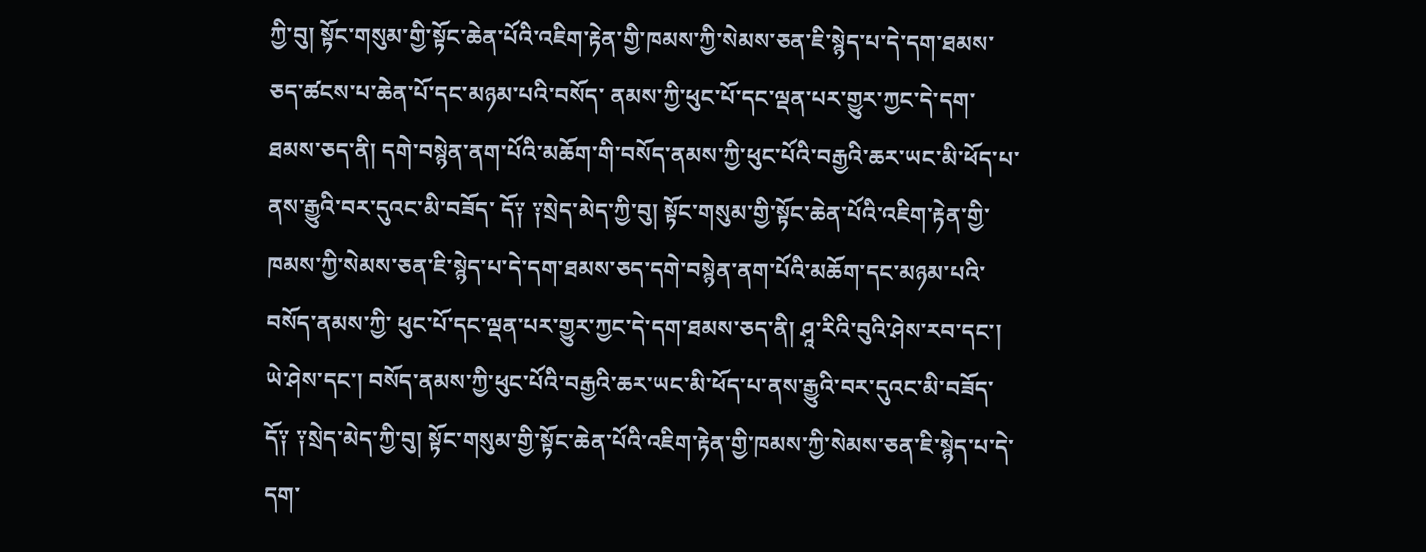ཀྱི་བུ། སྟོང་གསུམ་གྱི་སྟོང་ཆེན་པོའི་འཇིག་རྟེན་གྱི་ཁམས་ཀྱི་སེམས་ཅན་ཇི་སྙེད་པ་དེ་དག་ཐམས་ཅད་ཚངས་པ་ཆེན་པོ་དང་མཉམ་པའི་བསོད་ ནམས་ཀྱི་ཕུང་པོ་དང་ལྡན་པར་གྱུར་ཀྱང་དེ་དག་ཐམས་ཅད་ནི། དགེ་བསྙེན་ནག་པོའི་མཆོག་གི་བསོད་ནམས་ཀྱི་ཕུང་པོའི་བརྒྱའི་ཆར་ཡང་མི་ཕོད་པ་ནས་རྒྱུའི་བར་དུའང་མི་བཟོད་ དོ༑ ༑སྲེད་མེད་ཀྱི་བུ། སྟོང་གསུམ་གྱི་སྟོང་ཆེན་པོའི་འཇིག་རྟེན་གྱི་ཁམས་ཀྱི་སེམས་ཅན་ཇི་སྙེད་པ་དེ་དག་ཐམས་ཅད་དགེ་བསྙེན་ནག་པོའི་མཆོག་དང་མཉམ་པའི་བསོད་ནམས་ཀྱི་ ཕུང་པོ་དང་ལྡན་པར་གྱུར་ཀྱང་དེ་དག་ཐམས་ཅད་ནི། ཤཱ་རིའི་བུའི་ཤེས་རབ་དང་། ཡེ་ཤེས་དང་། བསོད་ནམས་ཀྱི་ཕུང་པོའི་བརྒྱའི་ཆར་ཡང་མི་ཕོད་པ་ནས་རྒྱུའི་བར་དུའང་མི་བཟོད་ དོ༑ ༑སྲེད་མེད་ཀྱི་བུ། སྟོང་གསུམ་གྱི་སྟོང་ཆེན་པོའི་འཇིག་རྟེན་གྱི་ཁམས་ཀྱི་སེམས་ཅན་ཇི་སྙེད་པ་དེ་དག་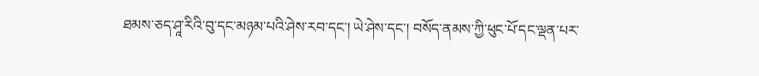ཐམས་ཅད་ཤཱ་རིའི་བུ་དང་མཉམ་པའི་ཤེས་རབ་དང་། ཡེ་ཤེས་དང་། བསོད་ནམས་ཀྱི་ཕུང་པོ་དང་ལྡན་པར་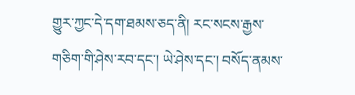གྱུར་ཀྱང་དེ་དག་ཐམས་ཅད་ནི། རང་སངས་རྒྱས་གཅིག་གི་ཤེས་རབ་དང་། ཡེ་ཤེས་དང་། བསོད་ནམས་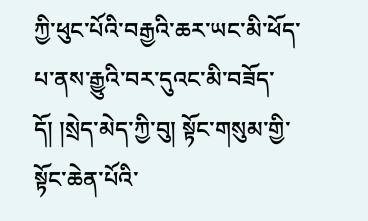ཀྱི་ཕུང་པོའི་བརྒྱའི་ཆར་ཡང་མི་ཕོད་ པ་ནས་རྒྱུའི་བར་དུའང་མི་བཟོད་དོ། །སྲེད་མེད་ཀྱི་བུ། སྟོང་གསུམ་གྱི་སྟོང་ཆེན་པོའི་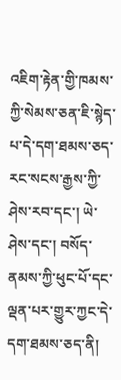འཇིག་རྟེན་གྱི་ཁམས་ཀྱི་སེམས་ཅན་ཇི་སྙེད་པ་དེ་དག་ཐམས་ཅད་རང་སངས་རྒྱས་ཀྱི་ཤེས་རབ་དང་། ཡེ་ཤེས་དང་། བསོད་ནམས་ཀྱི་ཕུང་པོ་དང་ལྡན་པར་གྱུར་ཀྱང་དེ་དག་ཐམས་ཅད་ནི།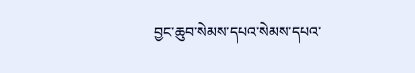བྱང་ཆུབ་སེམས་དཔའ་སེམས་དཔའ་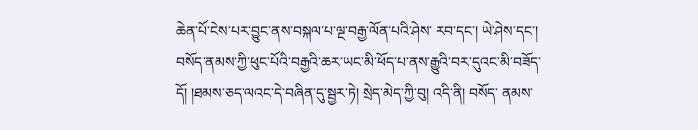ཆེན་པོ་ངེས་པར་བྱུང་ནས་བསྐལ་པ་ལྔ་བརྒྱ་ལོན་པའི་ཤེས་ རབ་དང་། ཡེ་ཤེས་དང་། བསོད་ནམས་ཀྱི་ཕུང་པོའི་བརྒྱའི་ཆར་ཡང་མི་ཕོད་པ་ནས་རྒྱུའི་བར་དུའང་མི་བཟོད་དོ། །ཐམས་ཅད་ལའང་དེ་བཞིན་དུ་སྦྱར་ཏེ། སྲེད་མེད་ཀྱི་བུ། འདི་ནི། བསོད་ ནམས་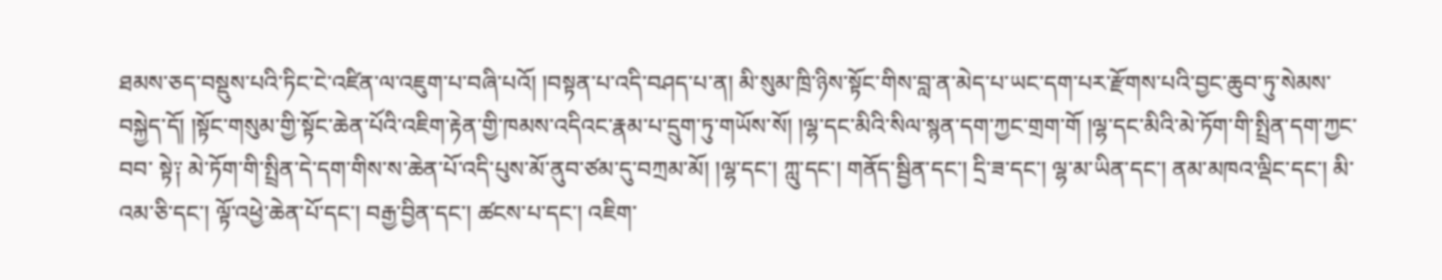ཐམས་ཅད་བསྡུས་པའི་ཏིང་ངེ་འཛིན་ལ་འཇུག་པ་བཞི་པའོ། །བསྟན་པ་འདི་བཤད་པ་ན། མི་སུམ་ཁྲི་ཉིས་སྟོང་གིས་བླ་ན་མེད་པ་ཡང་དག་པར་རྫོགས་པའི་བྱང་ཆུབ་ཏུ་སེམས་ བསྐྱེད་དོ། །སྟོང་གསུམ་གྱི་སྟོང་ཆེན་པོའི་འཇིག་རྟེན་གྱི་ཁམས་འདིའང་རྣམ་པ་དྲུག་ཏུ་གཡོས་སོ། །ལྷ་དང་མིའི་སིལ་སྙན་དག་ཀྱང་གྲག་གོ །ལྷ་དང་མིའི་མེ་ཏོག་གི་སྤྲིན་དག་ཀྱང་བབ་ སྟེ༑ མེ་ཏོག་གི་སྤྲིན་དེ་དག་གིས་ས་ཆེན་པོ་འདི་པུས་མོ་ནུབ་ཙམ་དུ་བཀྲམ་མོ། །ལྷ་དང་། ཀླུ་དང་། གནོད་སྦྱིན་དང་། དྲི་ཟ་དང་། ལྷ་མ་ཡིན་དང་། ནམ་མཁའ་ལྡིང་དང་། མི་འམ་ཅི་དང་། ལྟོ་འཕྱེ་ཆེན་པོ་དང་། བརྒྱ་བྱིན་དང་། ཚངས་པ་དང་། འཇིག་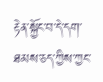རྟེན་སྐྱོང་བ་དེ་དག་ཐམས་ཅད་ཀྱིས་ཀྱང་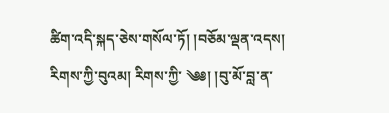ཚིག་འདི་སྐད་ཅེས་གསོལ་ཏོ། །བཅོམ་ལྡན་འདས། རིགས་ཀྱི་བུའམ། རིགས་ཀྱི་ ༄༅། །བུ་མོ་བླ་ན་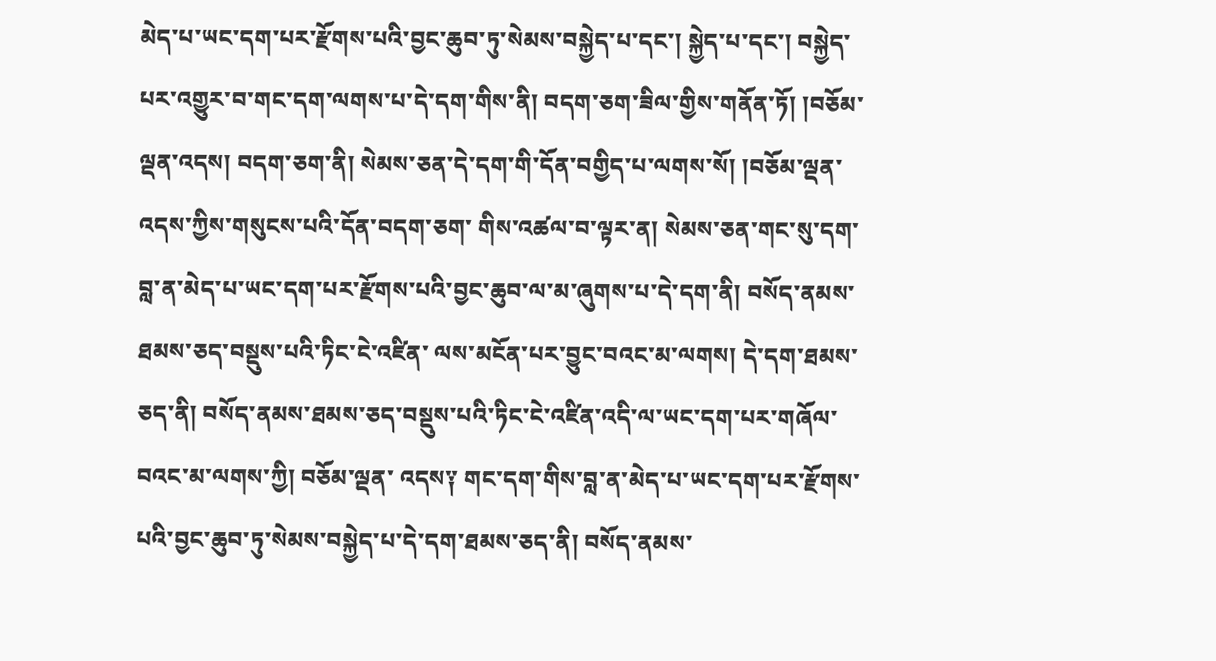མེད་པ་ཡང་དག་པར་རྫོགས་པའི་བྱང་ཆུབ་ཏུ་སེམས་བསྐྱེད་པ་དང་། སྐྱེད་པ་དང་། བསྐྱེད་པར་འགྱུར་བ་གང་དག་ལགས་པ་དེ་དག་གིས་ནི། བདག་ཅག་ཟིལ་གྱིས་གནོན་ཏོ། །བཅོམ་ལྡན་འདས། བདག་ཅག་ནི། སེམས་ཅན་དེ་དག་གི་དོན་བགྱིད་པ་ལགས་སོ། །བཅོམ་ལྡན་འདས་ཀྱིས་གསུངས་པའི་དོན་བདག་ཅག་ གིས་འཚལ་བ་ལྟར་ན། སེམས་ཅན་གང་སུ་དག་བླ་ན་མེད་པ་ཡང་དག་པར་རྫོགས་པའི་བྱང་ཆུབ་ལ་མ་ཞུགས་པ་དེ་དག་ནི། བསོད་ནམས་ཐམས་ཅད་བསྡུས་པའི་ཏིང་ངེ་འཛིན་ ལས་མངོན་པར་བྱུང་བའང་མ་ལགས། དེ་དག་ཐམས་ཅད་ནི། བསོད་ནམས་ཐམས་ཅད་བསྡུས་པའི་ཏིང་ངེ་འཛིན་འདི་ལ་ཡང་དག་པར་གཞོལ་བའང་མ་ལགས་ཀྱི། བཅོམ་ལྡན་ འདས༑ གང་དག་གིས་བླ་ན་མེད་པ་ཡང་དག་པར་རྫོགས་པའི་བྱང་ཆུབ་ཏུ་སེམས་བསྐྱེད་པ་དེ་དག་ཐམས་ཅད་ནི། བསོད་ནམས་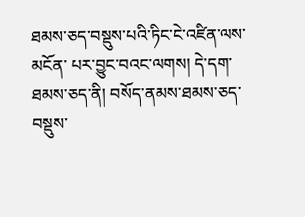ཐམས་ཅད་བསྡུས་པའི་ཏིང་ངེ་འཛིན་ལས་མངོན་ པར་བྱུང་བའང་ལགས། དེ་དག་ཐམས་ཅད་ནི། བསོད་ནམས་ཐམས་ཅད་བསྡུས་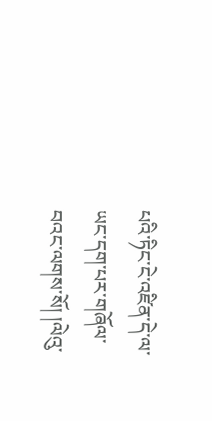པའི་ཏིང་ངེ་འཛིན་དེ་ལ་ཡང་དག་པར་གཞོལ་བའང་ལགས་སོ། །ལེའུ་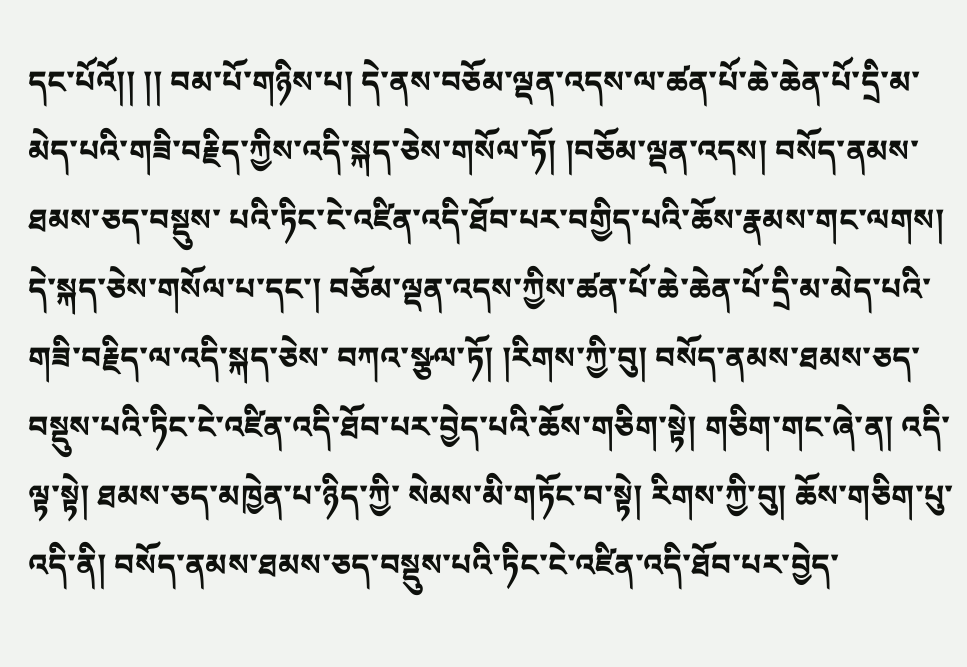དང་པོའོ།། །། བམ་པོ་གཉིས་པ། དེ་ནས་བཅོམ་ལྡན་འདས་ལ་ཚན་པོ་ཆེ་ཆེན་པོ་དྲི་མ་མེད་པའི་གཟི་བརྗིད་ཀྱིས་འདི་སྐད་ཅེས་གསོལ་ཏོ། །བཅོམ་ལྡན་འདས། བསོད་ནམས་ཐམས་ཅད་བསྡུས་ པའི་ཏིང་ངེ་འཛིན་འདི་ཐོབ་པར་བགྱིད་པའི་ཆོས་རྣམས་གང་ལགས། དེ་སྐད་ཅེས་གསོལ་པ་དང་། བཅོམ་ལྡན་འདས་ཀྱིས་ཚན་པོ་ཆེ་ཆེན་པོ་དྲི་མ་མེད་པའི་གཟི་བརྗིད་ལ་འདི་སྐད་ཅེས་ བཀའ་སྩལ་ཏོ། །རིགས་ཀྱི་བུ། བསོད་ནམས་ཐམས་ཅད་བསྡུས་པའི་ཏིང་ངེ་འཛིན་འདི་ཐོབ་པར་བྱེད་པའི་ཆོས་གཅིག་སྟེ། གཅིག་གང་ཞེ་ན། འདི་ལྟ་སྟེ། ཐམས་ཅད་མཁྱེན་པ་ཉིད་ཀྱི་ སེམས་མི་གཏོང་བ་སྟེ། རིགས་ཀྱི་བུ། ཆོས་གཅིག་པུ་འདི་ནི། བསོད་ནམས་ཐམས་ཅད་བསྡུས་པའི་ཏིང་ངེ་འཛིན་འདི་ཐོབ་པར་བྱེད་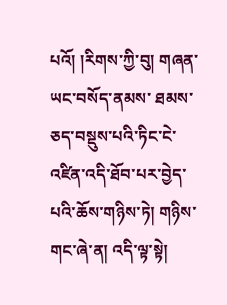པའོ། །རིགས་ཀྱི་བུ། གཞན་ཡང་བསོད་ནམས་ ཐམས་ཅད་བསྡུས་པའི་ཏིང་ངེ་འཛིན་འདི་ཐོབ་པར་བྱེད་པའི་ཆོས་གཉིས་ཏེ། གཉིས་གང་ཞེ་ན། འདི་ལྟ་སྟེ།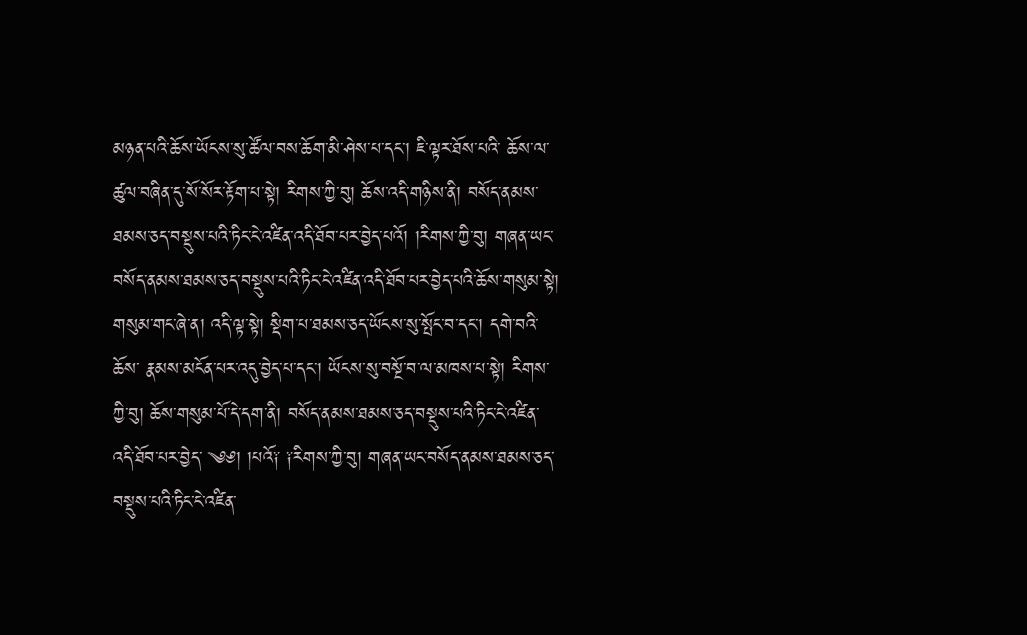མཉན་པའི་ཆོས་ཡོངས་སུ་ཚོལ་བས་ཆོག་མི་ཤེས་པ་དང་། ཇི་ལྟར་ཐོས་པའི་ ཆོས་ལ་ཚུལ་བཞིན་དུ་སོ་སོར་རྟོག་པ་སྟེ། རིགས་ཀྱི་བུ། ཆོས་འདི་གཉིས་ནི། བསོད་ནམས་ཐམས་ཅད་བསྡུས་པའི་ཏིང་ངེ་འཛིན་འདི་ཐོབ་པར་བྱེད་པའོ། །རིགས་ཀྱི་བུ། གཞན་ཡང་ བསོད་ནམས་ཐམས་ཅད་བསྡུས་པའི་ཏིང་ངེ་འཛིན་འདི་ཐོབ་པར་བྱེད་པའི་ཆོས་གསུམ་སྟེ། གསུམ་གང་ཞེ་ན། འདི་ལྟ་སྟེ། སྡིག་པ་ཐམས་ཅད་ཡོངས་སུ་སྤོང་བ་དང་། དགེ་བའི་ཆོས་ རྣམས་མངོན་པར་འདུ་བྱེད་པ་དང་། ཡོངས་སུ་བསྔོ་བ་ལ་མཁས་པ་སྟེ། རིགས་ཀྱི་བུ། ཆོས་གསུམ་པོ་དེ་དག་ནི། བསོད་ནམས་ཐམས་ཅད་བསྡུས་པའི་ཏིང་ངེ་འཛིན་འདི་ཐོབ་པར་བྱེད་ ༄༅། །པའོ༑ ༑རིགས་ཀྱི་བུ། གཞན་ཡང་བསོད་ནམས་ཐམས་ཅད་བསྡུས་པའི་ཏིང་ངེ་འཛིན་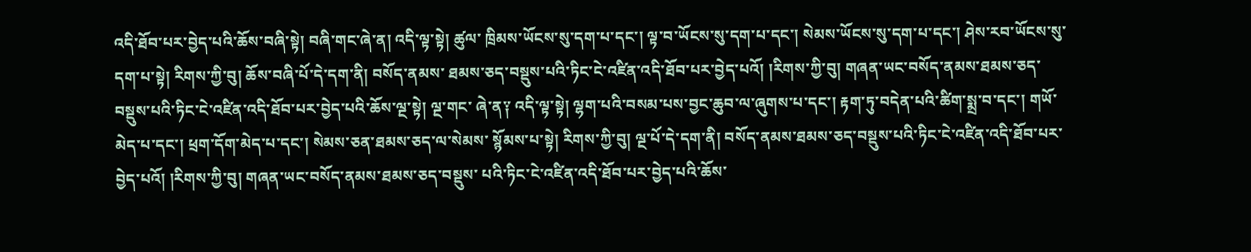འདི་ཐོབ་པར་བྱེད་པའི་ཆོས་བཞི་སྟེ། བཞི་གང་ཞེ་ན། འདི་ལྟ་སྟེ། ཚུལ་ ཁྲིམས་ཡོངས་སུ་དག་པ་དང་། ལྟ་བ་ཡོངས་སུ་དག་པ་དང་། སེམས་ཡོངས་སུ་དག་པ་དང་། ཤེས་རབ་ཡོངས་སུ་དག་པ་སྟེ། རིགས་ཀྱི་བུ། ཆོས་བཞི་པོ་དེ་དག་ནི། བསོད་ནམས་ ཐམས་ཅད་བསྡུས་པའི་ཏིང་ངེ་འཛིན་འདི་ཐོབ་པར་བྱེད་པའོ། །རིགས་ཀྱི་བུ། གཞན་ཡང་བསོད་ནམས་ཐམས་ཅད་བསྡུས་པའི་ཏིང་ངེ་འཛིན་འདི་ཐོབ་པར་བྱེད་པའི་ཆོས་ལྔ་སྟེ། ལྔ་གང་ ཞེ་ན༑ འདི་ལྟ་སྟེ། ལྷག་པའི་བསམ་པས་བྱང་ཆུབ་ལ་ཞུགས་པ་དང་། རྟག་ཏུ་བདེན་པའི་ཚིག་སྨྲ་བ་དང་། གཡོ་མེད་པ་དང་། ཕྲག་དོག་མེད་པ་དང་། སེམས་ཅན་ཐམས་ཅད་ལ་སེམས་ སྙོམས་པ་སྟེ། རིགས་ཀྱི་བུ། ལྔ་པོ་དེ་དག་ནི། བསོད་ནམས་ཐམས་ཅད་བསྡུས་པའི་ཏིང་ངེ་འཛིན་འདི་ཐོབ་པར་བྱེད་པའོ། །རིགས་ཀྱི་བུ། གཞན་ཡང་བསོད་ནམས་ཐམས་ཅད་བསྡུས་ པའི་ཏིང་ངེ་འཛིན་འདི་ཐོབ་པར་བྱེད་པའི་ཆོས་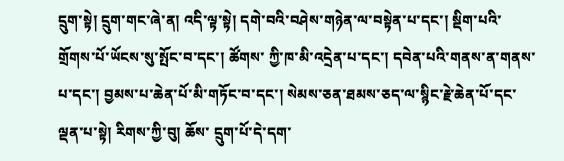དྲུག་སྟེ། དྲུག་གང་ཞེ་ན། འདི་ལྟ་སྟེ། དགེ་བའི་བཤེས་གཉེན་ལ་བསྟེན་པ་དང་། སྡིག་པའི་གྲོགས་པོ་ཡོངས་སུ་སྤོང་བ་དང་། ཚོགས་ ཀྱི་ཁ་མི་འདྲེན་པ་དང་། དབེན་པའི་གནས་ན་གནས་པ་དང་། བྱམས་པ་ཆེན་པོ་མི་གཏོང་བ་དང་། སེམས་ཅན་ཐམས་ཅད་ལ་སྙིང་རྗེ་ཆེན་པོ་དང་ལྡན་པ་སྟེ། རིགས་ཀྱི་བུ། ཆོས་ དྲུག་པོ་དེ་དག་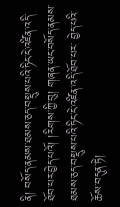ནི། བསོད་ནམས་ཐམས་ཅད་བསྡུས་པའི་ཏིང་ངེ་འཛིན་འདི་ཐོབ་པར་བྱེད་པའོ། །རིགས་ཀྱི་བུ། གཞན་ཡང་བསོད་ནམས་ཐམས་ཅད་བསྡུས་པའི་ཏིང་ངེ་འཛིན་འདི་ཐོབ་པར་ བྱེད་པའི་ཆོས་བདུན་ཏེ།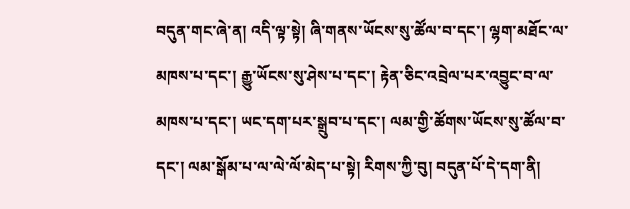བདུན་གང་ཞེ་ན། འདི་ལྟ་སྟེ། ཞི་གནས་ཡོངས་སུ་ཚོལ་བ་དང་། ལྷག་མཐོང་ལ་མཁས་པ་དང་། རྒྱུ་ཡོངས་སུ་ཤེས་པ་དང་། རྟེན་ཅིང་འབྲེལ་པར་འབྱུང་བ་ལ་ མཁས་པ་དང་། ཡང་དག་པར་སྒྲུབ་པ་དང་། ལམ་གྱི་ཚོགས་ཡོངས་སུ་ཚོལ་བ་དང་། ལམ་སྒོམ་པ་ལ་ལེ་ལོ་མེད་པ་སྟེ། རིགས་ཀྱི་བུ། བདུན་པོ་དེ་དག་ནི།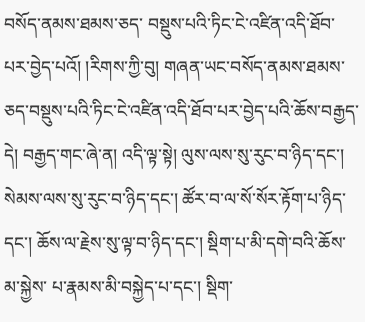བསོད་ནམས་ཐམས་ཅད་ བསྡུས་པའི་ཏིང་ངེ་འཛིན་འདི་ཐོབ་པར་བྱེད་པའོ། །རིགས་ཀྱི་བུ། གཞན་ཡང་བསོད་ནམས་ཐམས་ཅད་བསྡུས་པའི་ཏིང་ངེ་འཛིན་འདི་ཐོབ་པར་བྱེད་པའི་ཆོས་བརྒྱད་དེ། བརྒྱད་གང་ཞེ་ན། འདི་ལྟ་སྟེ། ལུས་ལས་སུ་རུང་བ་ཉིད་དང་། སེམས་ལས་སུ་རུང་བ་ཉིད་དང་། ཚོར་བ་ལ་སོ་སོར་རྟོག་པ་ཉིད་དང་། ཆོས་ལ་རྗེས་སུ་ལྟ་བ་ཉིད་དང་། སྡིག་པ་མི་དགེ་བའི་ཆོས་མ་སྐྱེས་ པ་རྣམས་མི་བསྐྱེད་པ་དང་། སྡིག་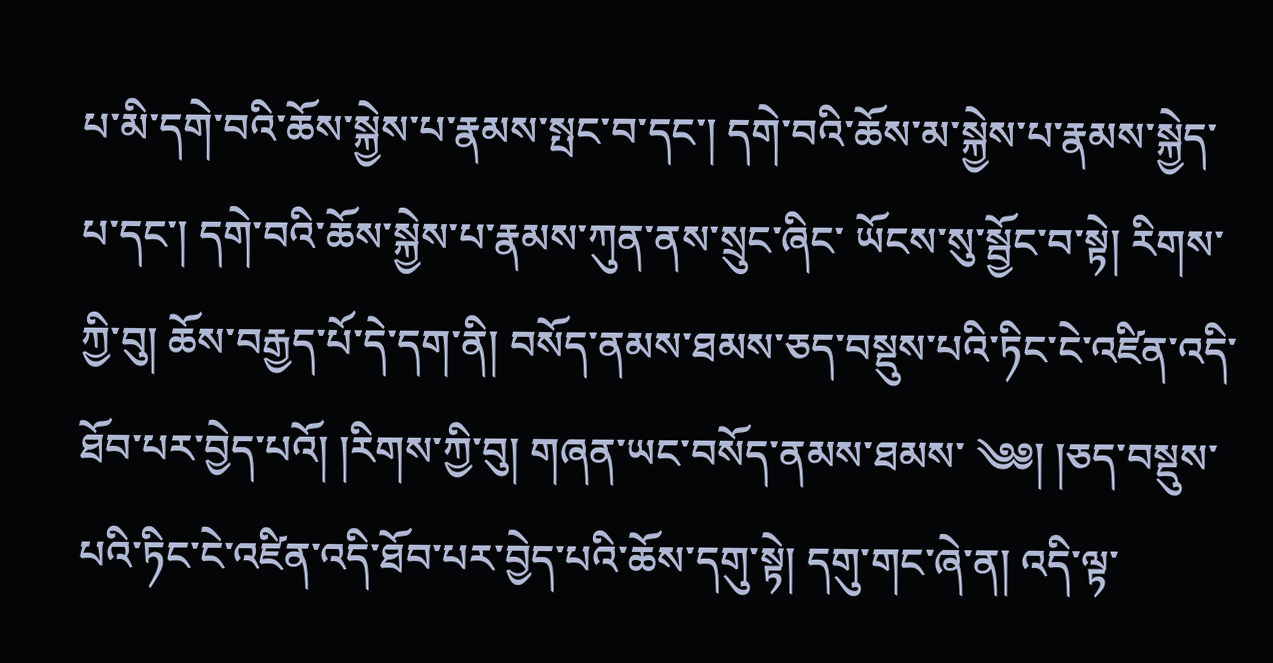པ་མི་དགེ་བའི་ཆོས་སྐྱེས་པ་རྣམས་སྤང་བ་དང་། དགེ་བའི་ཆོས་མ་སྐྱེས་པ་རྣམས་སྐྱེད་པ་དང་། དགེ་བའི་ཆོས་སྐྱེས་པ་རྣམས་ཀུན་ནས་སྲུང་ཞིང་ ཡོངས་སུ་སྦྱོང་བ་སྟེ། རིགས་ཀྱི་བུ། ཆོས་བརྒྱད་པོ་དེ་དག་ནི། བསོད་ནམས་ཐམས་ཅད་བསྡུས་པའི་ཏིང་ངེ་འཛིན་འདི་ཐོབ་པར་བྱེད་པའོ། །རིགས་ཀྱི་བུ། གཞན་ཡང་བསོད་ནམས་ཐམས་ ༄༅། །ཅད་བསྡུས་པའི་ཏིང་ངེ་འཛིན་འདི་ཐོབ་པར་བྱེད་པའི་ཆོས་དགུ་སྟེ། དགུ་གང་ཞེ་ན། འདི་ལྟ་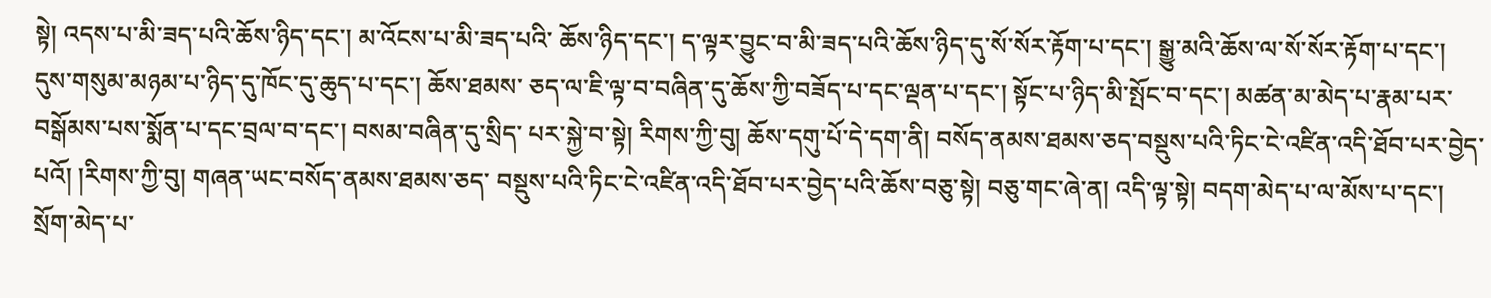སྟེ། འདས་པ་མི་ཟད་པའི་ཆོས་ཉིད་དང་། མ་འོངས་པ་མི་ཟད་པའི་ ཆོས་ཉིད་དང་། ད་ལྟར་བྱུང་བ་མི་ཟད་པའི་ཆོས་ཉིད་དུ་སོ་སོར་རྟོག་པ་དང་། སྒྱུ་མའི་ཆོས་ལ་སོ་སོར་རྟོག་པ་དང་། དུས་གསུམ་མཉམ་པ་ཉིད་དུ་ཁོང་དུ་ཆུད་པ་དང་། ཆོས་ཐམས་ ཅད་ལ་ཇི་ལྟ་བ་བཞིན་དུ་ཆོས་ཀྱི་བཟོད་པ་དང་ལྡན་པ་དང་། སྟོང་པ་ཉིད་མི་སྤོང་བ་དང་། མཚན་མ་མེད་པ་རྣམ་པར་བསྒོམས་པས་སྨོན་པ་དང་བྲལ་བ་དང་། བསམ་བཞིན་དུ་སྲིད་ པར་སྐྱེ་བ་སྟེ། རིགས་ཀྱི་བུ། ཆོས་དགུ་པོ་དེ་དག་ནི། བསོད་ནམས་ཐམས་ཅད་བསྡུས་པའི་ཏིང་ངེ་འཛིན་འདི་ཐོབ་པར་བྱེད་པའོ། །རིགས་ཀྱི་བུ། གཞན་ཡང་བསོད་ནམས་ཐམས་ཅད་ བསྡུས་པའི་ཏིང་ངེ་འཛིན་འདི་ཐོབ་པར་བྱེད་པའི་ཆོས་བཅུ་སྟེ། བཅུ་གང་ཞེ་ན། འདི་ལྟ་སྟེ། བདག་མེད་པ་ལ་མོས་པ་དང་། སྲོག་མེད་པ་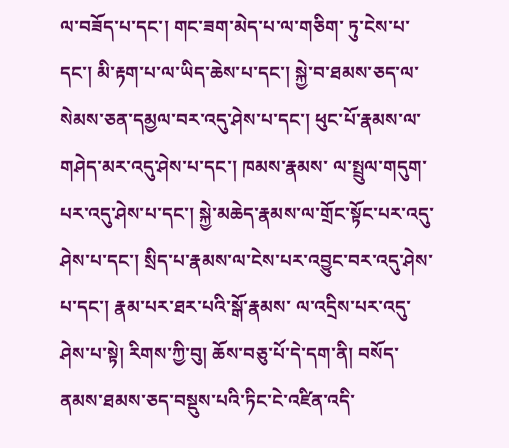ལ་བཟོད་པ་དང་། གང་ཟག་མེད་པ་ལ་གཅིག་ ཏུ་ངེས་པ་དང་། མི་རྟག་པ་ལ་ཡིད་ཆེས་པ་དང་། སྐྱེ་བ་ཐམས་ཅད་ལ་སེམས་ཅན་དམྱལ་བར་འདུ་ཤེས་པ་དང་། ཕུང་པོ་རྣམས་ལ་གཤེད་མར་འདུ་ཤེས་པ་དང་། ཁམས་རྣམས་ ལ་སྤྲུལ་གདུག་པར་འདུ་ཤེས་པ་དང་། སྐྱེ་མཆེད་རྣམས་ལ་གྲོང་སྟོང་པར་འདུ་ཤེས་པ་དང་། སྲིད་པ་རྣམས་ལ་ངེས་པར་འབྱུང་བར་འདུ་ཤེས་པ་དང་། རྣམ་པར་ཐར་པའི་སྒོ་རྣམས་ ལ་འདྲིས་པར་འདུ་ཤེས་པ་སྟེ། རིགས་ཀྱི་བུ། ཆོས་བཅུ་པོ་དེ་དག་ནི། བསོད་ནམས་ཐམས་ཅད་བསྡུས་པའི་ཏིང་ངེ་འཛིན་འདི་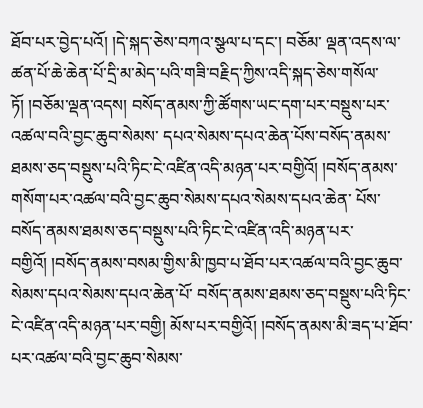ཐོབ་པར་བྱེད་པའོ། །དེ་སྐད་ཅེས་བཀའ་སྩལ་པ་དང་། བཅོམ་ ལྡན་འདས་ལ་ཚན་པོ་ཆེ་ཆེན་པོ་དྲི་མ་མེད་པའི་གཟི་བརྗིད་ཀྱིས་འདི་སྐད་ཅེས་གསོལ་ཏོ། །བཅོམ་ལྡན་འདས། བསོད་ནམས་ཀྱི་ཚོགས་ཡང་དག་པར་བསྡུས་པར་འཚལ་བའི་བྱང་ཆུབ་སེམས་ དཔའ་སེམས་དཔའ་ཆེན་པོས་བསོད་ནམས་ཐམས་ཅད་བསྡུས་པའི་ཏིང་ངེ་འཛིན་འདི་མཉན་པར་བགྱིའོ། །བསོད་ནམས་གསོག་པར་འཚལ་བའི་བྱང་ཆུབ་སེམས་དཔའ་སེམས་དཔའ་ཆེན་ པོས་བསོད་ནམས་ཐམས་ཅད་བསྡུས་པའི་ཏིང་ངེ་འཛིན་འདི་མཉན་པར་བགྱིའོ། །བསོད་ནམས་བསམ་གྱིས་མི་ཁྱབ་པ་ཐོབ་པར་འཚལ་བའི་བྱང་ཆུབ་སེམས་དཔའ་སེམས་དཔའ་ཆེན་པོ་ བསོད་ནམས་ཐམས་ཅད་བསྡུས་པའི་ཏིང་ངེ་འཛིན་འདི་མཉན་པར་བགྱི། མོས་པར་བགྱིའོ། །བསོད་ནམས་མི་ཟད་པ་ཐོབ་པར་འཚལ་བའི་བྱང་ཆུབ་སེམས་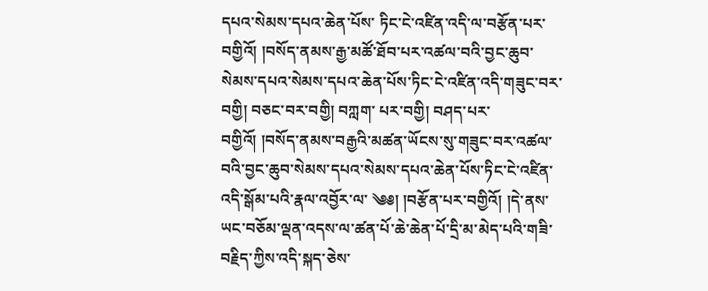དཔའ་སེམས་དཔའ་ཆེན་པོས་ ཏིང་ངེ་འཛིན་འདི་ལ་བརྩོན་པར་བགྱིའོ། །བསོད་ནམས་རྒྱ་མཚོ་ཐོབ་པར་འཚལ་བའི་བྱང་ཆུབ་སེམས་དཔའ་སེམས་དཔའ་ཆེན་པོས་ཏིང་ངེ་འཛིན་འདི་གཟུང་བར་བགྱི། བཅང་བར་བགྱི། བཀླག་ པར་བགྱི། བཤད་པར་བགྱིའོ། །བསོད་ནམས་བརྒྱའི་མཚན་ཡོངས་སུ་གཟུང་བར་འཚལ་བའི་བྱང་ཆུབ་སེམས་དཔའ་སེམས་དཔའ་ཆེན་པོས་ཏིང་ངེ་འཛིན་འདི་སྒོམ་པའི་རྣལ་འབྱོར་ལ་ ༄༅། །བརྩོན་པར་བགྱིའོ། །དེ་ནས་ཡང་བཅོམ་ལྡན་འདས་ལ་ཚན་པོ་ཆེ་ཆེན་པོ་དྲི་མ་མེད་པའི་གཟི་བརྗིད་ཀྱིས་འདི་སྐད་ཅེས་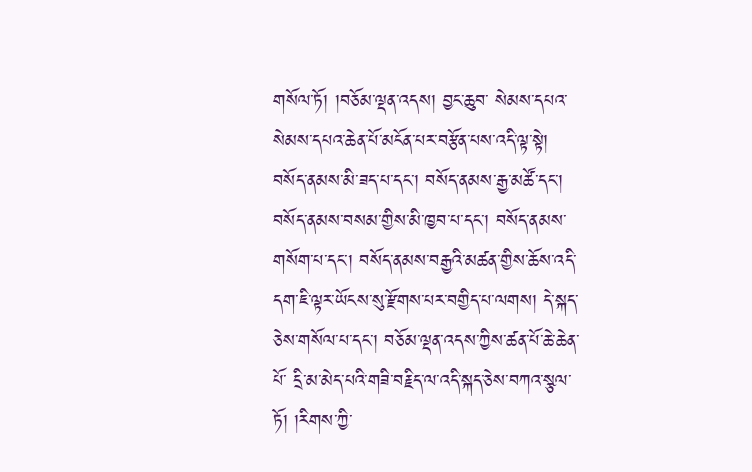གསོལ་ཏོ། །བཅོམ་ལྡན་འདས། བྱང་ཆུབ་ སེམས་དཔའ་སེམས་དཔའ་ཆེན་པོ་མངོན་པར་བརྩོན་པས་འདི་ལྟ་སྟེ། བསོད་ནམས་མི་ཟད་པ་དང་། བསོད་ནམས་རྒྱ་མཚོ་དང་། བསོད་ནམས་བསམ་གྱིས་མི་ཁྱབ་པ་དང་། བསོད་ནམས་ གསོག་པ་དང་། བསོད་ནམས་བརྒྱའི་མཚན་གྱིས་ཆོས་འདི་དག་ཇི་ལྟར་ཡོངས་སུ་རྫོགས་པར་བགྱིད་པ་ལགས། དེ་སྐད་ཅེས་གསོལ་པ་དང་། བཅོམ་ལྡན་འདས་ཀྱིས་ཚན་པོ་ཆེ་ཆེན་པོ་ དྲི་མ་མེད་པའི་གཟི་བརྗིད་ལ་འདི་སྐད་ཅེས་བཀའ་སྩལ་ཏོ། །རིགས་ཀྱི་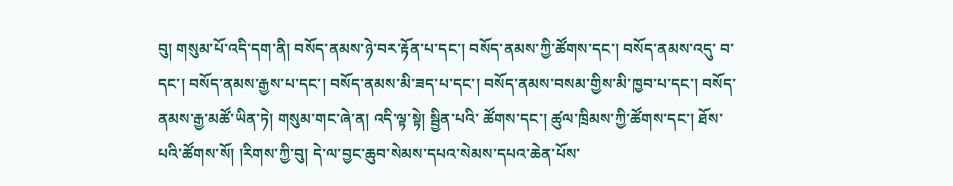བུ། གསུམ་པོ་འདི་དག་ནི། བསོད་ནམས་ཉེ་བར་རྟོན་པ་དང་། བསོད་ནམས་ཀྱི་ཚོགས་དང་། བསོད་ནམས་འདུ་ བ་དང་། བསོད་ནམས་རྒྱས་པ་དང་། བསོད་ནམས་མི་ཟད་པ་དང་། བསོད་ནམས་བསམ་གྱིས་མི་ཁྱབ་པ་དང་། བསོད་ནམས་རྒྱ་མཚོ་ཡིན་ཏེ། གསུམ་གང་ཞེ་ན། འདི་ལྟ་སྟེ། སྦྱིན་པའི་ ཚོགས་དང་། ཚུལ་ཁྲིམས་ཀྱི་ཚོགས་དང་། ཐོས་པའི་ཚོགས་སོ། །རིགས་ཀྱི་བུ། དེ་ལ་བྱང་ཆུབ་སེམས་དཔའ་སེམས་དཔའ་ཆེན་པོས་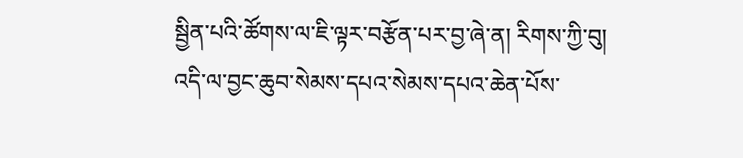སྦྱིན་པའི་ཚོགས་ལ་ཇི་ལྟར་བརྩོན་པར་བྱ་ཞེ་ན། རིགས་ཀྱི་བུ། འདི་ལ་བྱང་ཆུབ་སེམས་དཔའ་སེམས་དཔའ་ཆེན་པོས་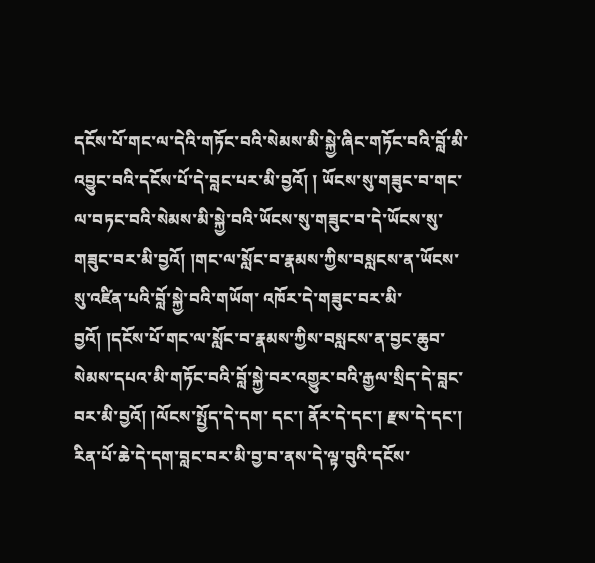དངོས་པོ་གང་ལ་དེའི་གཏོང་བའི་སེམས་མི་སྐྱེ་ཞིང་གཏོང་བའི་བློ་མི་འབྱུང་བའི་དངོས་པོ་དེ་བླང་པར་མི་བྱའོ། ། ཡོངས་སུ་གཟུང་བ་གང་ལ་བཏང་བའི་སེམས་མི་སྐྱེ་བའི་ཡོངས་སུ་གཟུང་བ་དེ་ཡོངས་སུ་གཟུང་བར་མི་བྱའོ། །གང་ལ་སློང་བ་རྣམས་ཀྱིས་བསླངས་ན་ཡོངས་སུ་འཛིན་པའི་བློ་སྐྱེ་བའི་གཡོག་ འཁོར་དེ་གཟུང་བར་མི་བྱའོ། །དངོས་པོ་གང་ལ་སློང་བ་རྣམས་ཀྱིས་བསླངས་ན་བྱང་ཆུབ་སེམས་དཔའ་མི་གཏོང་བའི་བློ་སྐྱེ་བར་འགྱུར་བའི་རྒྱལ་སྲིད་དེ་བླང་བར་མི་བྱའོ། །ལོངས་སྤྱོད་དེ་དག་ དང་། ནོར་དེ་དང་། རྫས་དེ་དང་། རིན་པོ་ཆེ་དེ་དག་བླང་བར་མི་བྱ་བ་ནས་དེ་ལྟ་བུའི་དངོས་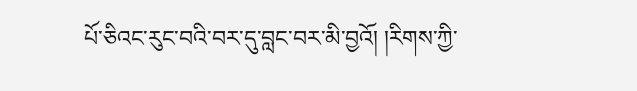པོ་ཅིའང་རུང་བའི་བར་དུ་བླང་བར་མི་བྱའོ། །རིགས་ཀྱི་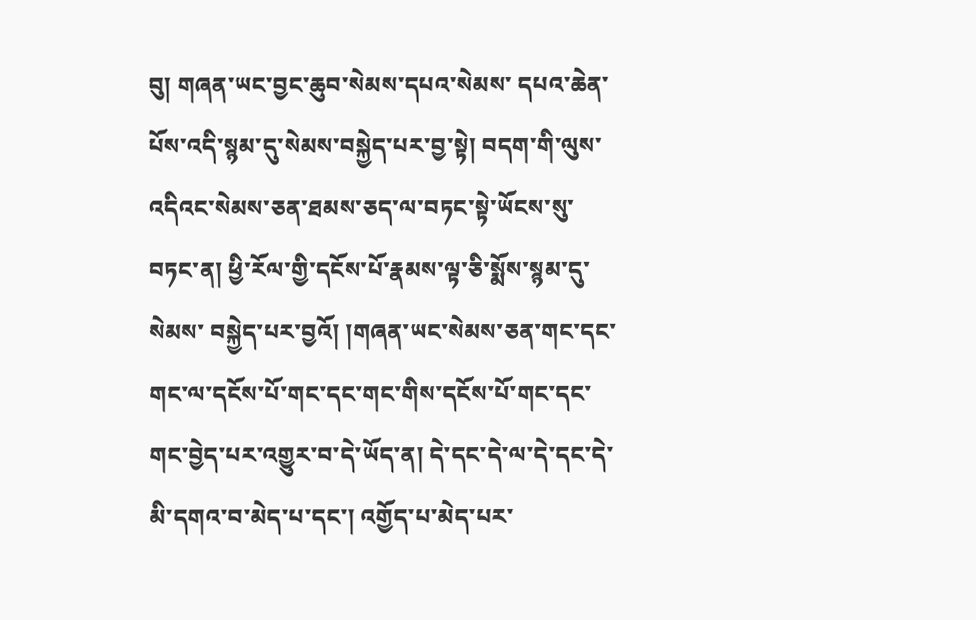བུ། གཞན་ཡང་བྱང་ཆུབ་སེམས་དཔའ་སེམས་ དཔའ་ཆེན་པོས་འདི་སྙམ་དུ་སེམས་བསྐྱེད་པར་བྱ་སྟེ། བདག་གི་ལུས་འདིའང་སེམས་ཅན་ཐམས་ཅད་ལ་བཏང་སྟེ་ཡོངས་སུ་བཏང་ན། ཕྱི་རོལ་གྱི་དངོས་པོ་རྣམས་ལྟ་ཅི་སྨོས་སྙམ་དུ་སེམས་ བསྐྱེད་པར་བྱའོ། །གཞན་ཡང་སེམས་ཅན་གང་དང་གང་ལ་དངོས་པོ་གང་དང་གང་གིས་དངོས་པོ་གང་དང་གང་བྱེད་པར་འགྱུར་བ་དེ་ཡོད་ན། དེ་དང་དེ་ལ་དེ་དང་དེ་མི་དགའ་བ་མེད་པ་དང་། འགྱོད་པ་མེད་པར་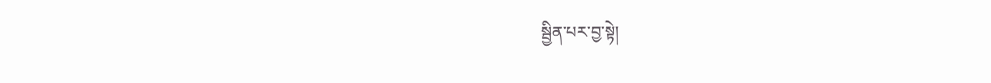སྦྱིན་པར་བྱ་སྟེ།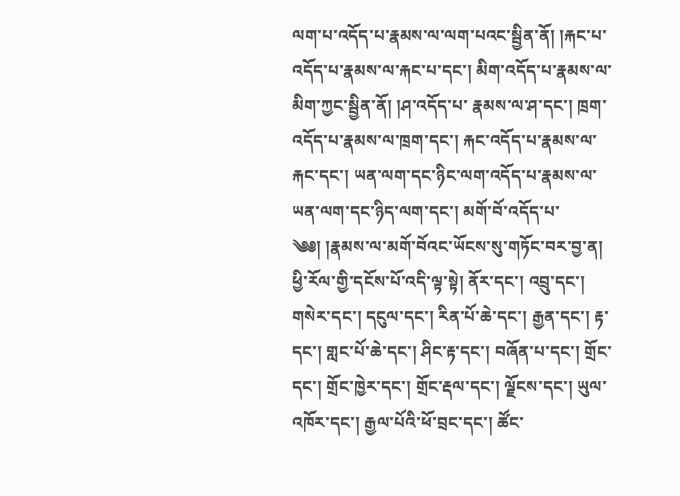ལག་པ་འདོད་པ་རྣམས་ལ་ལག་པའང་སྦྱིན་ནོ། །རྐང་པ་འདོད་པ་རྣམས་ལ་རྐང་པ་དང་། མིག་འདོད་པ་རྣམས་ལ་མིག་ཀྱང་སྦྱིན་ནོ། །ཤ་འདོད་པ་ རྣམས་ལ་ཤ་དང་། ཁྲག་འདོད་པ་རྣམས་ལ་ཁྲག་དང་། རྐང་འདོད་པ་རྣམས་ལ་རྐང་དང་། ཡན་ལག་དང་ཉིང་ལག་འདོད་པ་རྣམས་ལ་ཡན་ལག་དང་ཉིད་ལག་དང་། མགོ་བོ་འདོད་པ་ ༄༅། །རྣམས་ལ་མགོ་བོའང་ཡོངས་སུ་གཏོང་བར་བྱ་ན། ཕྱི་རོལ་གྱི་དངོས་པོ་འདི་ལྟ་སྟེ། ནོར་དང་། འབྲུ་དང་། གསེར་དང་། དངུལ་དང་། རིན་པོ་ཆེ་དང་། རྒྱན་དང་། རྟ་ དང་། གླང་པོ་ཆེ་དང་། ཤིང་རྟ་དང་། བཞོན་པ་དང་། གྲོང་དང་། གྲོང་ཁྱེར་དང་། གྲོང་རྡལ་དང་། ལྗོངས་དང་། ཡུལ་འཁོར་དང་། རྒྱལ་པོའི་ཕོ་བྲང་དང་། ཚོང་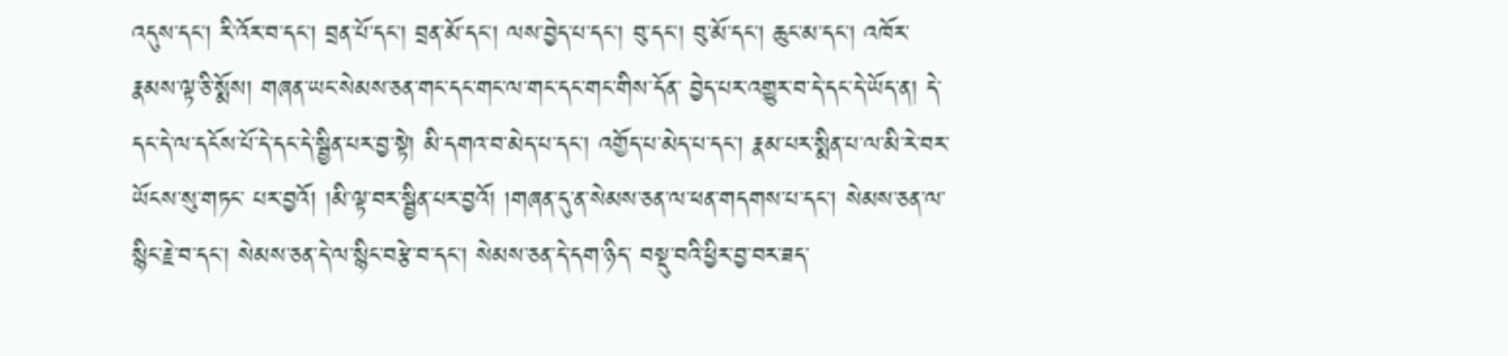འདུས་དང་། རི་འོར་བ་དང་། བྲན་པོ་དང་། བྲན་མོ་དང་། ལས་བྱེད་པ་དང་། བུ་དང་། བུ་མོ་དང་། ཆུང་མ་དང་། འཁོར་རྣམས་ལྟ་ཅི་སྨོས། གཞན་ཡང་སེམས་ཅན་གང་དང་གང་ལ་གང་དང་གང་གིས་དོན་ བྱེད་པར་འགྱུར་བ་དེ་དང་དེ་ཡོད་ན། དེ་དང་དེ་ལ་དངོས་པོ་དེ་དང་དེ་སྦྱིན་པར་བྱ་སྟེ། མི་དགའ་བ་མེད་པ་དང་། འགྱོད་པ་མེད་པ་དང་། རྣམ་པར་སྨིན་པ་ལ་མི་རེ་བར་ཡོངས་སུ་གཏང་ པར་བྱའོ། །མི་ལྟ་བར་སྦྱིན་པར་བྱའོ། །གཞན་དུ་ན་སེམས་ཅན་ལ་ཕན་གདགས་པ་དང་། སེམས་ཅན་ལ་སྙིང་རྗེ་བ་དང་། སེམས་ཅན་དེ་ལ་སྙིང་བརྩེ་བ་དང་། སེམས་ཅན་དེ་དག་ཉིད་ བསྡུ་བའི་ཕྱིར་བྱ་བར་ཟད་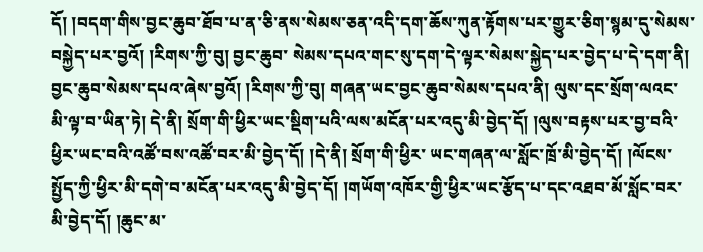དོ། །བདག་གིས་བྱང་ཆུབ་ཐོབ་པ་ན་ཅི་ནས་སེམས་ཅན་འདི་དག་ཆོས་ཀུན་རྟོགས་པར་གྱུར་ཅིག་སྙམ་དུ་སེམས་བསྐྱེད་པར་བྱའོ། །རིགས་ཀྱི་བུ། བྱང་ཆུབ་ སེམས་དཔའ་གང་སུ་དག་དེ་ལྟར་སེམས་སྐྱེད་པར་བྱེད་པ་དེ་དག་ནི། བྱང་ཆུབ་སེམས་དཔའ་ཞེས་བྱའོ། །རིགས་ཀྱི་བུ། གཞན་ཡང་བྱང་ཆུབ་སེམས་དཔའ་ནི། ལུས་དང་སྲོག་ལའང་ མི་ལྟ་བ་ཡིན་ཏེ། དེ་ནི། སྲོག་གི་ཕྱིར་ཡང་སྡིག་པའི་ལས་མངོན་པར་འདུ་མི་བྱེད་དོ། །ལུས་བརྟས་པར་བྱ་བའི་ཕྱིར་ཡང་བའི་འཚོ་བས་འཚོ་བར་མི་བྱེད་དོ། །དེ་ནི། སྲོག་གི་ཕྱིར་ ཡང་གཞན་ལ་སློང་ཁྲོ་མི་བྱེད་དོ། །ལོངས་སྤྱོད་ཀྱི་ཕྱིར་མི་དགེ་བ་མངོན་པར་འདུ་མི་བྱེད་དོ། །གཡོག་འཁོར་གྱི་ཕྱིར་ཡང་རྩོད་པ་དང་འཐབ་མོ་སློང་བར་མི་བྱེད་དོ། །ཆུང་མ་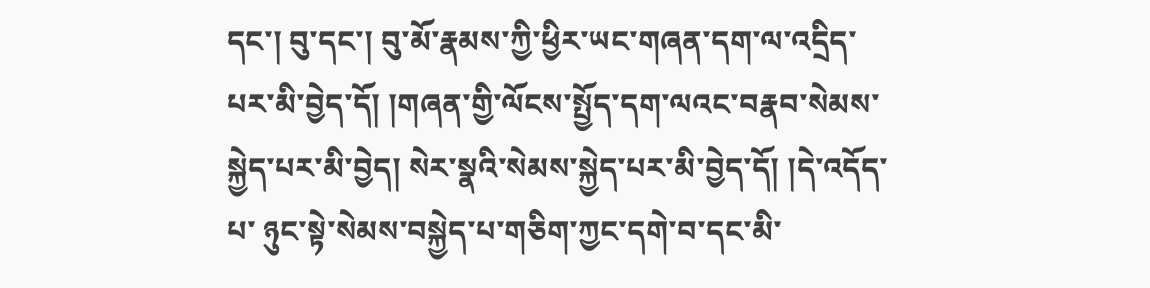དང་། བུ་དང་། བུ་མོ་རྣམས་ཀྱི་ཕྱིར་ཡང་གཞན་དག་ལ་འདྲིད་པར་མི་བྱེད་དོ། །གཞན་གྱི་ལོངས་སྤྱོད་དག་ལའང་བརྣབ་སེམས་སྐྱེད་པར་མི་བྱེད། སེར་སྣའི་སེམས་སྐྱེད་པར་མི་བྱེད་དོ། །དེ་འདོད་པ་ ཉུང་སྟེ་སེམས་བསྐྱེད་པ་གཅིག་ཀྱང་དགེ་བ་དང་མི་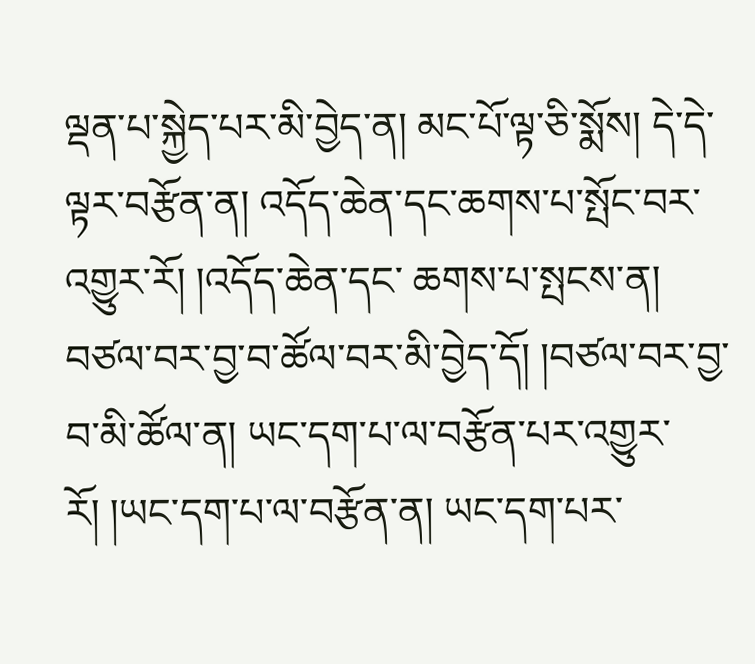ལྡན་པ་སྐྱེད་པར་མི་བྱེད་ན། མང་པོ་ལྟ་ཅི་སྨོས། དེ་དེ་ལྟར་བརྩོན་ན། འདོད་ཆེན་དང་ཆགས་པ་སྤོང་བར་འགྱུར་རོ། །འདོད་ཆེན་དང་ ཆགས་པ་སྤངས་ན། བཙལ་བར་བྱ་བ་ཚོལ་བར་མི་བྱེད་དོ། །བཙལ་བར་བྱ་བ་མི་ཚོལ་ན། ཡང་དག་པ་ལ་བརྩོན་པར་འགྱུར་རོ། །ཡང་དག་པ་ལ་བརྩོན་ན། ཡང་དག་པར་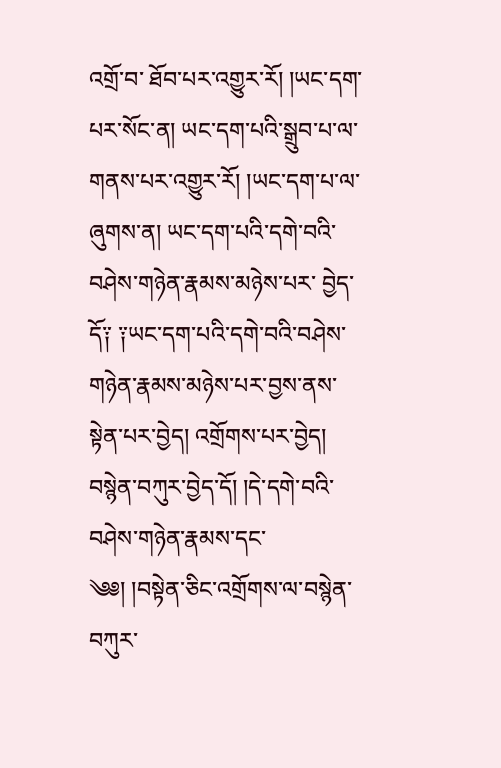འགྲོ་བ་ ཐོབ་པར་འགྱུར་རོ། །ཡང་དག་པར་སོང་ན། ཡང་དག་པའི་སྒྲུབ་པ་ལ་གནས་པར་འགྱུར་རོ། །ཡང་དག་པ་ལ་ཞུགས་ན། ཡང་དག་པའི་དགེ་བའི་བཤེས་གཉེན་རྣམས་མཉེས་པར་ བྱེད་དོ༑ ༑ཡང་དག་པའི་དགེ་བའི་བཤེས་གཉེན་རྣམས་མཉེས་པར་བྱས་ནས་སྟེན་པར་བྱེད། འགྲོགས་པར་བྱེད། བསྙེན་བཀུར་བྱེད་དོ། །དེ་དགེ་བའི་བཤེས་གཉེན་རྣམས་དང་ ༄༅། །བསྟེན་ཅིང་འགྲོགས་ལ་བསྙེན་བཀུར་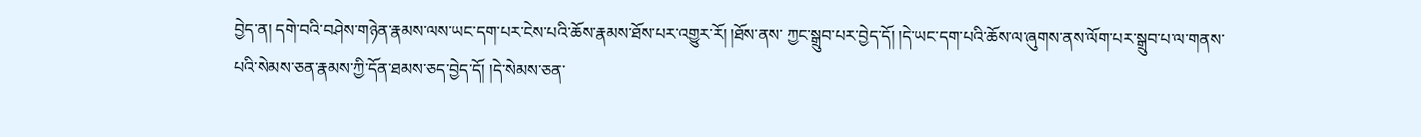བྱེད་ན། དགེ་བའི་བཤེས་གཉེན་རྣམས་ལས་ཡང་དག་པར་ངེས་པའི་ཆོས་རྣམས་ཐོས་པར་འགྱུར་རོ། །ཐོས་ནས་ ཀྱང་སྒྲུབ་པར་བྱེད་དོ། །དེ་ཡང་དག་པའི་ཆོས་ལ་ཞུགས་ནས་ལོག་པར་སྒྲུབ་པ་ལ་གནས་པའི་སེམས་ཅན་རྣམས་ཀྱི་དོན་ཐམས་ཅད་བྱེད་དོ། །དེ་སེམས་ཅན་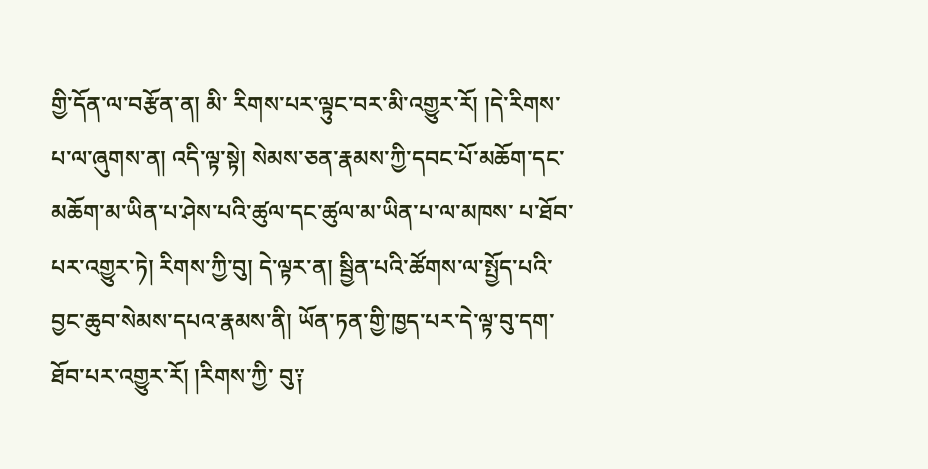གྱི་དོན་ལ་བརྩོན་ན། མི་ རིགས་པར་ལྟུང་བར་མི་འགྱུར་རོ། །དེ་རིགས་པ་ལ་ཞུགས་ན། འདི་ལྟ་སྟེ། སེམས་ཅན་རྣམས་ཀྱི་དབང་པོ་མཆོག་དང་མཆོག་མ་ཡིན་པ་ཤེས་པའི་ཚུལ་དང་ཚུལ་མ་ཡིན་པ་ལ་མཁས་ པ་ཐོབ་པར་འགྱུར་ཏེ། རིགས་ཀྱི་བུ། དེ་ལྟར་ན། སྦྱིན་པའི་ཚོགས་ལ་སྤྱོད་པའི་བྱང་ཆུབ་སེམས་དཔའ་རྣམས་ནི། ཡོན་ཏན་གྱི་ཁྱད་པར་དེ་ལྟ་བུ་དག་ཐོབ་པར་འགྱུར་རོ། །རིགས་ཀྱི་ བུ༑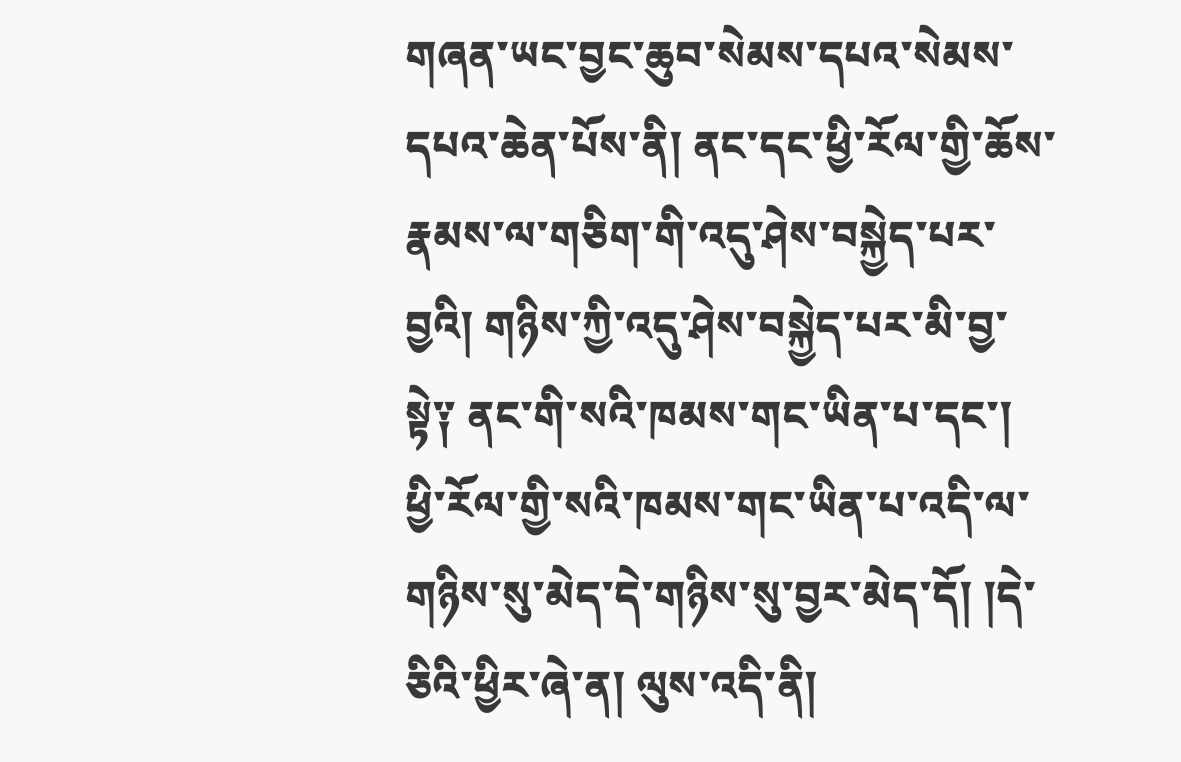གཞན་ཡང་བྱང་ཆུབ་སེམས་དཔའ་སེམས་དཔའ་ཆེན་པོས་ནི། ནང་དང་ཕྱི་རོལ་གྱི་ཆོས་རྣམས་ལ་གཅིག་གི་འདུ་ཤེས་བསྐྱེད་པར་བྱའི། གཉིས་ཀྱི་འདུ་ཤེས་བསྐྱེད་པར་མི་བྱ་ སྟེ༑ ནང་གི་སའི་ཁམས་གང་ཡིན་པ་དང་། ཕྱི་རོལ་གྱི་སའི་ཁམས་གང་ཡིན་པ་འདི་ལ་གཉིས་སུ་མེད་དེ་གཉིས་སུ་བྱར་མེད་དོ། །དེ་ཅིའི་ཕྱིར་ཞེ་ན། ལུས་འདི་ནི།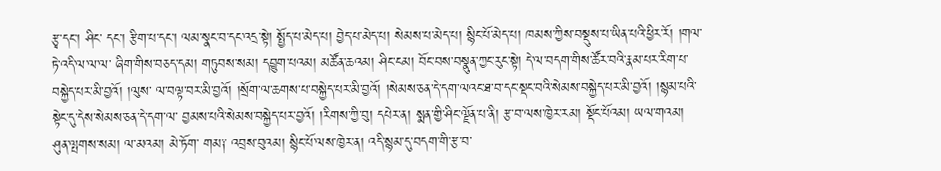རྩྭ་དང་། ཤིང་ དང་། རྩིག་པ་དང་། ལམ་སྣང་བ་དང་འདྲ་སྟེ། སྤྱོད་པ་མེད་པ། བྱེད་པ་མེད་པ། སེམས་པ་མེད་པ། སྙིང་པོ་མེད་པ། ཁམས་ཀྱིས་བསྡུས་པ་ཡིན་པའི་ཕྱིར་རོ། །གལ་ཏེ་འདི་ལ་ལ་ལ་ ཞིག་གིས་བཅད་དམ། གཏུབས་སམ། དབྱུག་པའམ། མཚོན་ཆའམ། ཤིང་ངམ། བོང་བས་བསྣུན་ཀྱང་རུང་སྟེ། དེ་ལ་བདག་གིས་ཚོར་བའི་རྣམ་པར་རིག་པ་བསྐྱེད་པར་མི་བྱའོ། །ལུས་ ལ་བལྟ་བར་མི་བྱའོ། །སྲོག་ལ་ཆགས་པ་བསྐྱེད་པར་མི་བྱའོ། །སེམས་ཅན་དེ་དག་ལའང་ཐ་བ་དང་སྡང་བའི་སེམས་བསྐྱེད་པར་མི་བྱའོ། །སྙམ་པའི་སྟེང་དུ་དེས་སེམས་ཅན་དེ་དག་ལ་ བྱམས་པའི་སེམས་བསྐྱེད་པར་བྱའོ། །རིགས་ཀྱི་བུ། དཔེར་ན། སྨན་གྱི་ཤིང་ལྗོན་པ་ནི། རྩ་བ་ལས་ཁྱེར་རམ། སྡོང་པོའམ། ཡལ་གའམ། ཤུན་ལྤགས་སམ། ལ་མའམ། མེ་ཏོག་ གམ༑ འབྲས་བུའམ། སྙིང་པོ་ལས་ཁྱེར་ན། འདི་སྙམ་དུ་བདག་གི་རྩ་བ་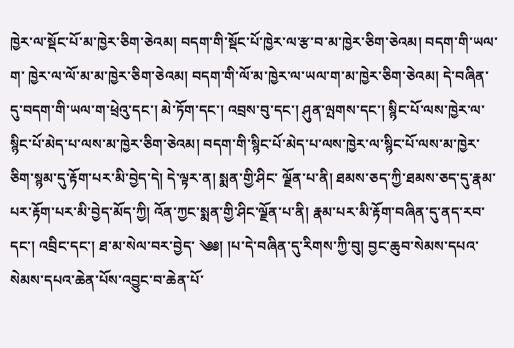ཁྱེར་ལ་སྡོང་པོ་མ་ཁྱེར་ཅིག་ཅེའམ། བདག་གི་སྡོང་པོ་ཁྱེར་ལ་རྩ་བ་མ་ཁྱེར་ཅིག་ཅེའམ། བདག་གི་ཡལ་ག་ ཁྱེར་ལ་ལོ་མ་མ་ཁྱེར་ཅིག་ཅེའམ། བདག་གི་ལོ་མ་ཁྱེར་ལ་ཡལ་ག་མ་ཁྱེར་ཅིག་ཅེའམ། དེ་བཞིན་དུ་བདག་གི་ཡལ་ག་ཕྲེའུ་དང་། མེ་ཏོག་དང་། འབྲས་བུ་དང་། ཤུན་ལྤགས་དང་། སྙིང་པོ་ལས་ཁྱེར་ལ་སྙིང་པོ་མེད་པ་ལས་མ་ཁྱེར་ཅིག་ཅེའམ། བདག་གི་སྙིང་པོ་མེད་པ་ལས་ཁྱེར་ལ་སྙིང་པོ་ལས་མ་ཁྱེར་ཅིག་སྙམ་དུ་རྟོག་པར་མི་བྱེད་དེ། དེ་ལྟར་ན། སྨན་གྱི་ཤིང་ ལྗོན་པ་ནི། ཐམས་ཅད་ཀྱི་ཐམས་ཅད་དུ་རྣམ་པར་རྟོག་པར་མི་བྱེད་མོད་ཀྱི། འོན་ཀྱང་སྨན་གྱི་ཤིང་ལྗོན་པ་ནི། རྣམ་པར་མི་རྟོག་བཞིན་དུ་ནད་རབ་དང་། འབྲིང་དང་། ཐ་མ་སེལ་བར་བྱེད་ ༄༅། །པ་དེ་བཞིན་དུ་རིགས་ཀྱི་བུ། བྱང་ཆུབ་སེམས་དཔའ་སེམས་དཔའ་ཆེན་པོས་འབྱུང་བ་ཆེན་པོ་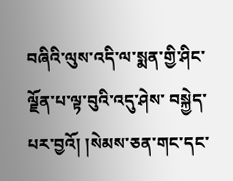བཞིའི་ལུས་འདི་ལ་སྨན་གྱི་ཤིང་ལྗོན་པ་ལྟ་བུའི་འདུ་ཤེས་ བསྐྱེད་པར་བྱའོ། །སེམས་ཅན་གང་དང་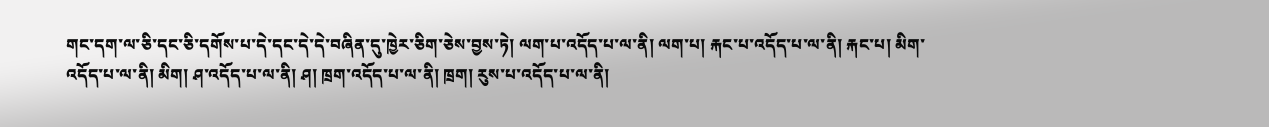གང་དག་ལ་ཅི་དང་ཅི་དགོས་པ་དེ་དང་དེ་དེ་བཞིན་དུ་ཁྱེར་ཅིག་ཅེས་བྱས་ཏེ། ལག་པ་འདོད་པ་ལ་ནི། ལག་པ། རྐང་པ་འདོད་པ་ལ་ནི། རྐང་པ། མིག་འདོད་པ་ལ་ནི། མིག། ཤ་འདོད་པ་ལ་ནི། ཤ། ཁྲག་འདོད་པ་ལ་ནི། ཁྲག། རུས་པ་འདོད་པ་ལ་ནི།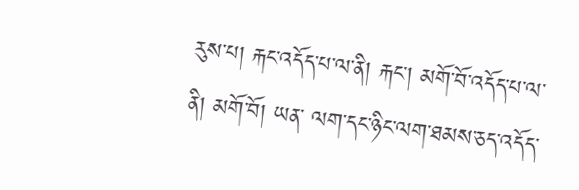རུས་པ། རྐང་འདོད་པ་ལ་ནི། རྐང་། མགོ་བོ་འདོད་པ་ལ་ནི། མགོ་བོ། ཡན་ ལག་དང་ཉིང་ལག་ཐམས་ཅད་འདོད་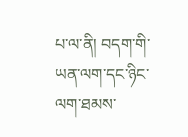པ་ལ་ནི། བདག་གི་ཡན་ལག་དང་ཉིང་ལག་ཐམས་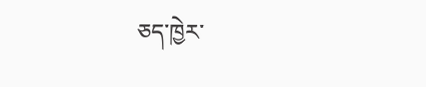ཅད་ཁྱེར་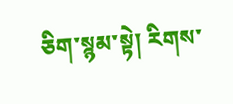ཅིག་སྙམ་སྟེ། རིགས་